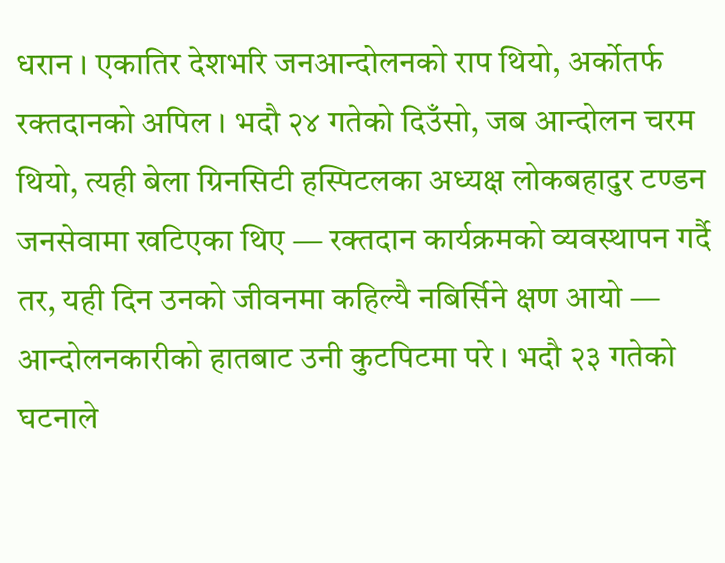धरान । एकातिर देशभरि जनआन्दोलनको राप थियो, अर्कोतर्फ रक्तदानको अपिल । भदौ २४ गतेको दिउँसो, जब आन्दोलन चरम थियो, त्यही बेला ग्रिनसिटी हस्पिटलका अध्यक्ष लोकबहादुर टण्डन जनसेवामा खटिएका थिए — रक्तदान कार्यक्रमको व्यवस्थापन गर्दै तर, यही दिन उनको जीवनमा कहिल्यै नबिर्सिने क्षण आयो — आन्दोलनकारीको हातबाट उनी कुटपिटमा परे । भदौ २३ गतेको घटनाले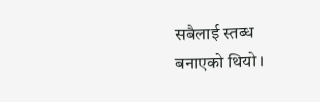सबैलाई स्तब्ध बनाएको थियो ।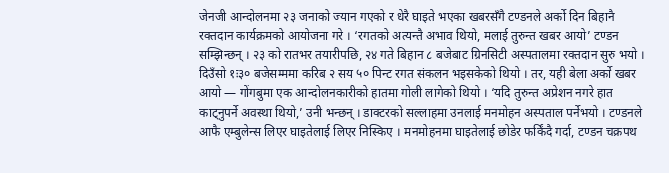जेनजी आन्दोलनमा २३ जनाको ज्यान गएको र धेरै घाइते भएका खबरसँगै टण्डनले अर्को दिन बिहानै रक्तदान कार्यक्रमको आयोजना गरे । ‘रगतको अत्यन्तै अभाव थियो, मलाई तुरुन्त खबर आयो’ टण्डन सम्झिन्छन् । २३ को रातभर तयारीपछि, २४ गते बिहान ८ बजेबाट ग्रिनसिटी अस्पतालमा रक्तदान सुरु भयो । दिउँसो १ः३० बजेसम्ममा करिब २ सय ५० पिन्ट रगत संकलन भइसकेको थियो । तर, यही बेला अर्को खबर आयो — गोंगबुमा एक आन्दोलनकारीको हातमा गोली लागेको थियो । ‘यदि तुरुन्त अप्रेशन नगरे हात काट्नुपर्ने अवस्था थियो,’ उनी भन्छन् । डाक्टरको सल्लाहमा उनलाई मनमोहन अस्पताल पर्नेभयो । टण्डनले आफै एम्बुलेन्स लिएर घाइतेलाई लिएर निस्किए । मनमोहनमा घाइतेलाई छोडेर फर्किंदै गर्दा, टण्डन चक्रपथ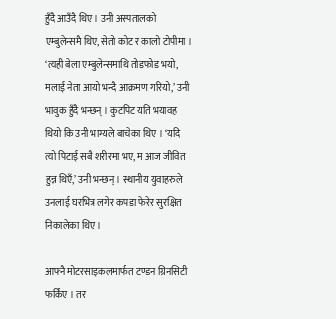हुँदै आउँदै थिए । उनी अस्पतालको एम्बुलेन्समै थिए, सेतो कोट र कालो टोपीमा । ‘त्यही बेला एम्बुलेन्समाथि तोडफोड भयो, मलाई नेता आयो भन्दै आक्रमण गरियो,’ उनी भावुक हुँदै भन्छन् । कुटपिट यति भयावह थियो कि उनी भाग्यले बाचेका थिए । ‘यदि त्यो पिटाई सबै शरीरमा भए, म आज जीवित हुन्न थिएँ,’ उनी भन्छन् । स्थानीय युवाहरुले उनलाई घरभित्र लगेर कपडा फेरेर सुरक्षित निकालेका थिए ।

आफ्नै मोटरसाइकलमार्फत टण्डन ग्रिनसिटी फर्किए । तर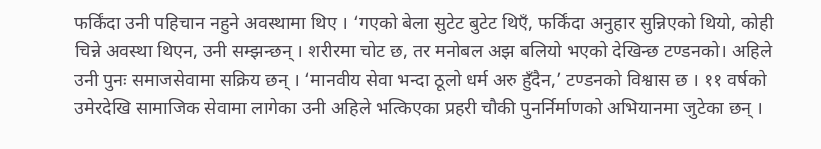फर्किंदा उनी पहिचान नहुने अवस्थामा थिए । ‘गएको बेला सुटेट बुटेट थिएँ, फर्किंदा अनुहार सुन्निएको थियो, कोही चिन्ने अवस्था थिएन, उनी सम्झन्छन् । शरीरमा चोट छ, तर मनोबल अझ बलियो भएको देखिन्छ टण्डनको। अहिले उनी पुनः समाजसेवामा सक्रिय छन् । ‘मानवीय सेवा भन्दा ठूलो धर्म अरु हुँदैन,’ टण्डनको विश्वास छ । ११ वर्षको उमेरदेखि सामाजिक सेवामा लागेका उनी अहिले भत्किएका प्रहरी चौकी पुनर्निर्माणको अभियानमा जुटेका छन् ।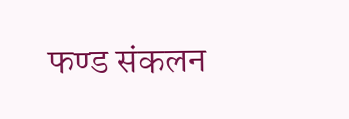फण्ड संकलन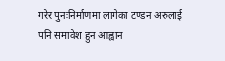गरेर पुनःनिर्माणमा लागेका टण्डन अरुलाई पनि समावेश हुन आह्वान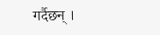गर्दैछन् ।